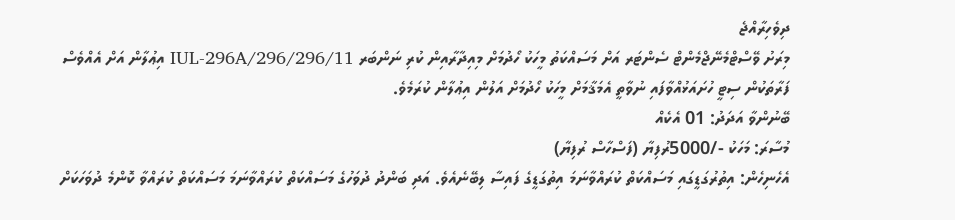ދިވެހިރާއްޖެ
މިރަށު ވޭސްޓްމެނޭޖްމެންޓް ސެންޓަރ އަށް މަސައްކަތު މީހަކު ހޯދުމަށް މިއިދާރާއިން ކުރި ނަންބަރ IUL-296A/296/296/11 އިޢުލާން އަށް އެއްވެސް ފަރާތަކުން ސިޓީ ހުށައަޅުއްވާފައި ނުވާތީ އެމަޤާމަށް މީހަކު ހޯދުމަށް އަލުން އިޢުލާން ކުރަމެވެ.
ބޭނުންވާ އަދަދު: 01 އެކެއް
މުސާރަ: މަހަކު -/5000ރުފިޔާ (ފަސްހާސް ރުފިޔާ)
އެހެނިހެން: އިތުރުގަޑީގައި މަސައްކަތް ކުރައްވާނަމަ އިތުގަޑީގެ ފައިސާ ލިބޭނެއެވެ. އަދި ބަންދު ދުވަހުގެ މަސައްކަތް ކުރައްވާނަމަ މަސައްކަތް ކުރައްވާ ކޮންމެ ދުވަހަކަށް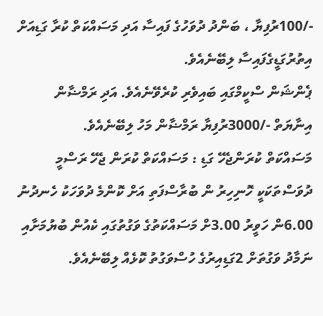-/100ރުފިޔާ ، ބަންދު ދުވަހުގެ ފައިސާ އަދި މަސައްކަތް ކުރާ ގަޑިއަށް އިތުރުގަޑީގެފައިސާ ލިބޭނެއެވެ.
ޕެންޝަން ސްކީމްގައި ބައިވެރި ކުރެވޭނެއެވެ. އަދި ރަމްޟާން އިނާޔަތް -/3000ރުފިޔާ ރަމްޟާން މަހު ލިބޭނެއެވެ.
މަސައްކަތް ކުރަންޖެހޭ ގަޑި : މަސައްކަތް ކުރަން ޖެހޭ ރަސްމީ ދުވަސްތަކަކީ ހޮނިހިރު ން ބުރާސްފަތި އަށް ކޮންމެ ދުވަހަކު ހެނދުނު 6.00ން ހަވީރު 3.00ށް މަސައްކަތުގެ ވަގުތުގައި ކެއުން ބުޔުމަށާއި ނަމާދު ވަގުތަށް 2ގަޑިއިރުގެ ހުސްވަގުތު ކޮޅެއް ލިބޭނެއެވެ.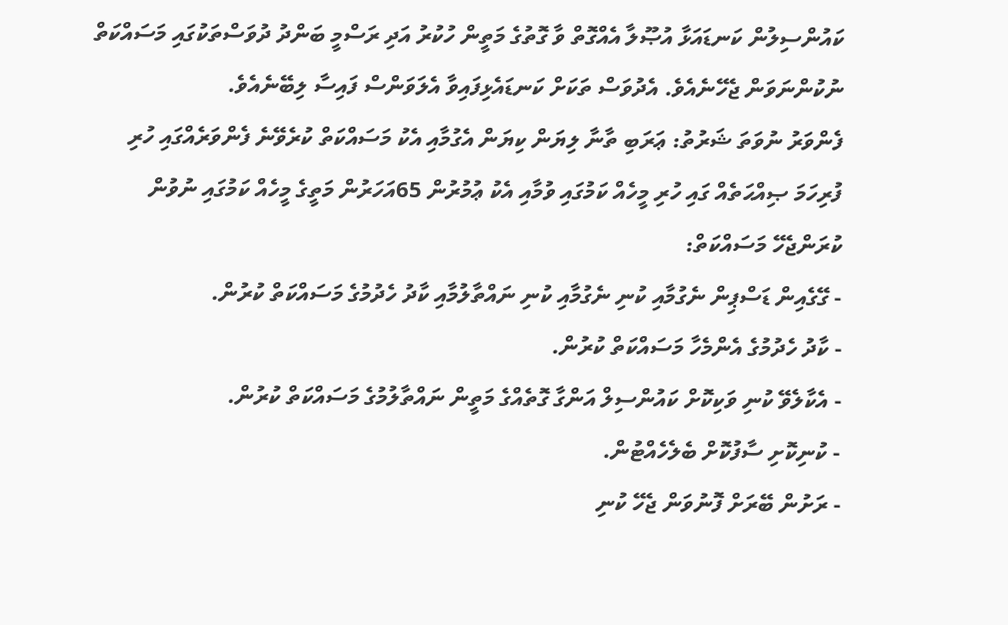ކައުންސިލުން ކަނޑައަޅާ އުޞޫލާ އެއްގޮތް ވާ ގޮތުގެ މަތީން ހުކުރު އަދި ރަސްމީ ބަންދު ދުވަސްތަކުގައި މަސައްކަތް ނުކުންނަވަން ޖެހޭނެއެވެ. އެދުވަސް ތަކަށް ކަނޑައެޅިފައިވާ އެލަވަންސް ފައިސާ ލިބޭނެއެވެ.
ފެންވަރު ނުވަތަ ޝަރުތު: ޢަރަބި ތާނާ ލިޔަން ކިޔަން އެގުމާއި އެކު މަސައްކަތް ކުރެވޭނެ ފެންވަރެއްގައި ހުރި ފުރިހަމަ ޞިއްޙަތެއް ގައި ހުރި މީހެއް ކަމުގައި ވުމާއި އެކު ޢުމުރުން 65އަހަރުން މަތީގެ މީހެއް ކަމުގައި ނުވުން
ކުރަންޖެހޭ މަސައްކަތް:
- ގޭގެއިން ޑަސްޕިން ނެގުމާއި ކުނި ނެގުމާއި ކުނި ނައްތާލުމާއި ކާދު ހެދުމުގެ މަސައްކަތް ކުރުން.
- ކާދު ހެދުމުގެ އެންމެހާ މަސައްކަތް ކުރުން.
- އެކާލެވޭ ކުނި ވަކިކޮށް ކައުންސިލް އަންގާ ގޮތެއްގެ މަތީން ނައްތާލުމުގެ މަސައްކަތް ކުރުން.
- ކުނިކޮށި ސާފުކޮށް ބެލެހެއްޓުން.
- ރަށުން ބޭރަށް ފޮނުވަން ޖެހޭ ކުނި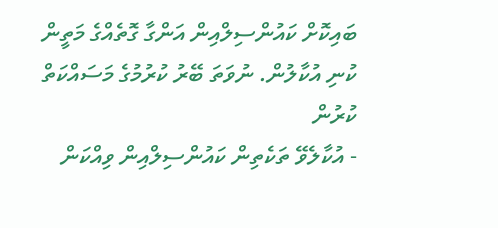ބައިކޮށް ކައުންސިލްއިން އަންގާ ގޮތެއްގެ މަތީން ކުނި އުކާލުން. ނުވަތަ ބޭރު ކުރުމުގެ މަސައްކަތް ކުރުން
- އުކާލެވޭ ތަކެތިން ކައުންސިލްއިން ވިއްކަން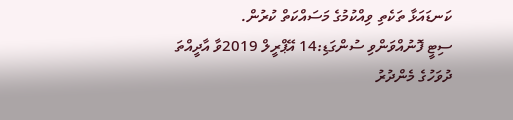ކަނޑައަޅާ ތަކެތި ވިއްކުމުގެ މަސައްކަތް ކުރުން.
ސިޓީ ފޮނުއްވަންވި ސުންގަޑި:14 އޭޕްރީލް 2019ވާ އާދީއްތަ ދުވަހުގެ މެންދުރު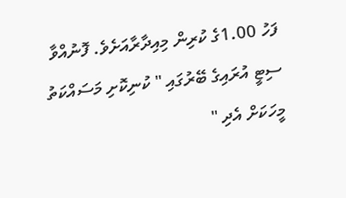ފަހު 1.00ގެ ކުރިން މިއިދާރާއަށެވެ. ފޮނުއްވާ ސިޓީ އުރައިގެ ބޭރުގައި " ކުނިކޮށި މަސައްކަތު މީހަކަށް އެދި "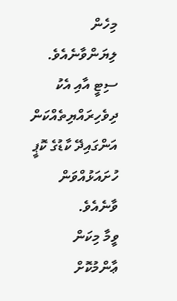މިހެން ލިޔަންވާނެއެވެ. ސިޓީ އާއި އެކު ދިވެހިރައްޔިތެއްކަން އަންގައިދޭ ކާޑުގެ ކޮޕީ ހުށައަޅުއްވަން ވާނެއެވެ.
ވީމާ މިކަން ޢާންމުކޮށް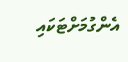އެންގުމަށްޓަކައި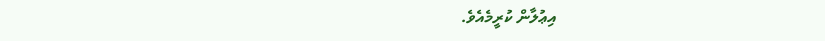އިޢުލާން ކުރީމެއެވެ.